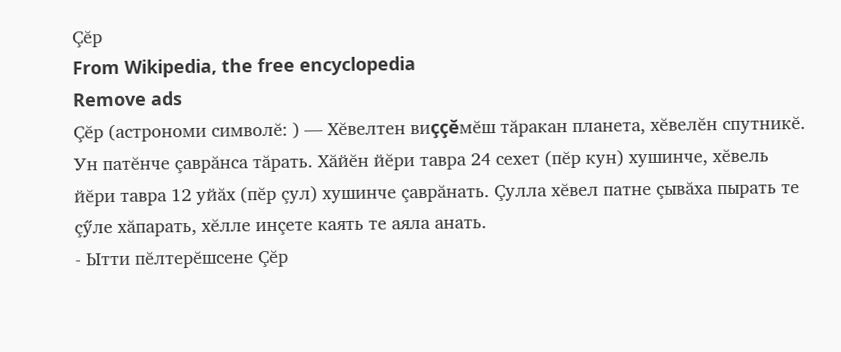Çĕр
From Wikipedia, the free encyclopedia
Remove ads
Çĕр (астрономи символĕ: ) — Хĕвелтен виççĕмĕш тăракан планета, хĕвелĕн спутникĕ. Ун патĕнче çаврăнса тăрать. Хăйĕн йĕри тавра 24 сехет (пĕр кун) хушинче, хĕвель йĕри тавра 12 уйăх (пĕр çул) хушинче çаврăнать. Çулла хĕвел патне çывăха пырать те çӳле хăпарать, хĕлле инçете каять те аяла анать.
- Ытти пĕлтерĕшсене Çĕр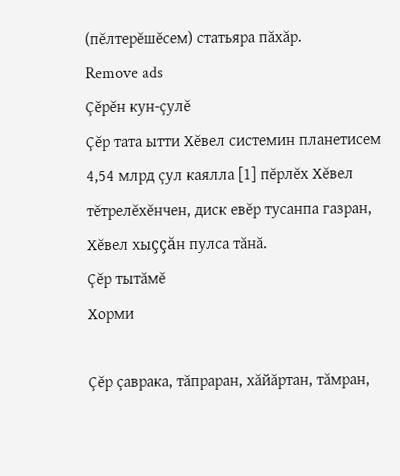(пĕлтерĕшĕсем) статьяра пăхăр.
Remove ads
Çĕрĕн кун-çулĕ
Çĕр тата ытти Хĕвел системин планетисем 4,54 млрд çул каялла [1] пĕрлĕх Хĕвел тĕтрелĕхĕнчен, диск евĕр тусанпа газран, Хĕвел хыççăн пулса тăнă.
Çĕр тытăмĕ
Хорми

Çĕр çаврака, тăпраран, хăйăртан, тăмран,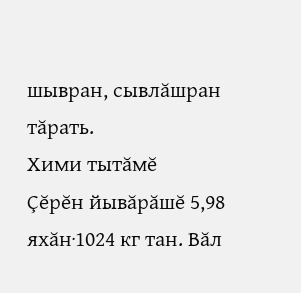шывран, сывлăшран тăрать.
Хими тытăмĕ
Çĕрĕн йывăрăшĕ 5,98 яхăн·1024 кг тан. Вăл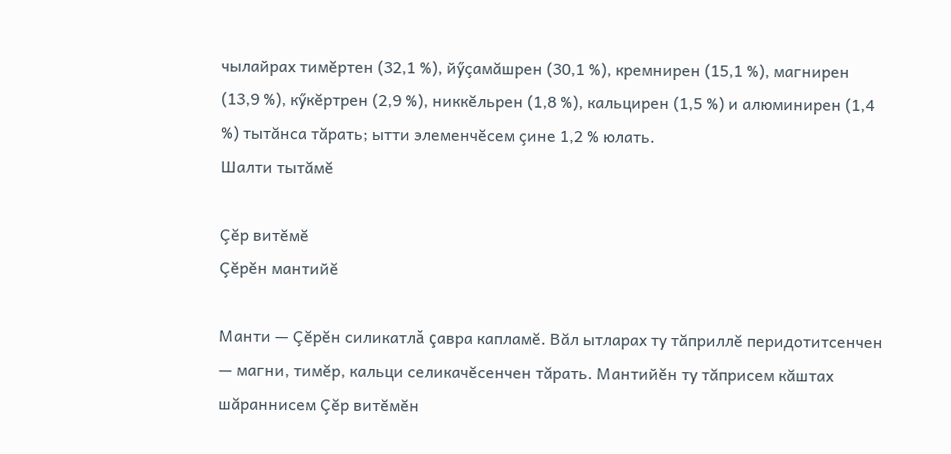чылайрах тимĕртен (32,1 %), йӳçамăшрен (30,1 %), кремнирен (15,1 %), магнирен (13,9 %), кӳкĕртрен (2,9 %), никкĕльрен (1,8 %), кальцирен (1,5 %) и алюминирен (1,4 %) тытăнса тăрать; ытти элеменчĕсем çине 1,2 % юлать.
Шалти тытăмĕ

Çĕр витĕмĕ
Çĕрĕн мантийĕ

Манти — Çĕрĕн силикатлă çавра капламĕ. Вăл ытларах ту тăприллĕ перидотитсенчен — магни, тимĕр, кальци селикачĕсенчен тăрать. Мантийĕн ту тăприсем кăштах шăраннисем Çĕр витĕмĕн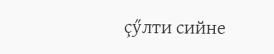çӳлти сийне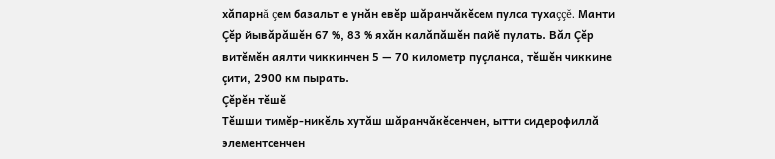хăпарнă çем базальт е унăн евĕр шăранчăкĕсем пулса тухаççĕ. Манти Çĕр йывăрăшĕн 67 %, 83 % яхăн калăпăшĕн пайĕ пулать. Вăл Çĕр витĕмĕн аялти чиккинчен 5 — 70 километр пуçланса, тĕшĕн чиккине çити, 2900 км пырать.
Çĕрĕн тĕшĕ
Тĕшши тимĕр-никĕль хутăш шăранчăкĕсенчен, ытти сидерофиллă элементсенчен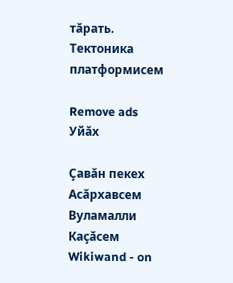тăрать.
Тектоника платформисем

Remove ads
Уйăх

Çавăн пекех
Асăрхавсем
Вуламалли
Каçăсем
Wikiwand - on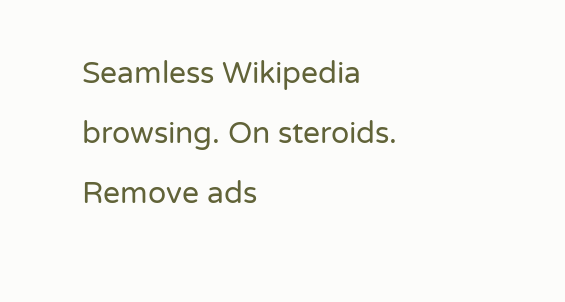Seamless Wikipedia browsing. On steroids.
Remove ads